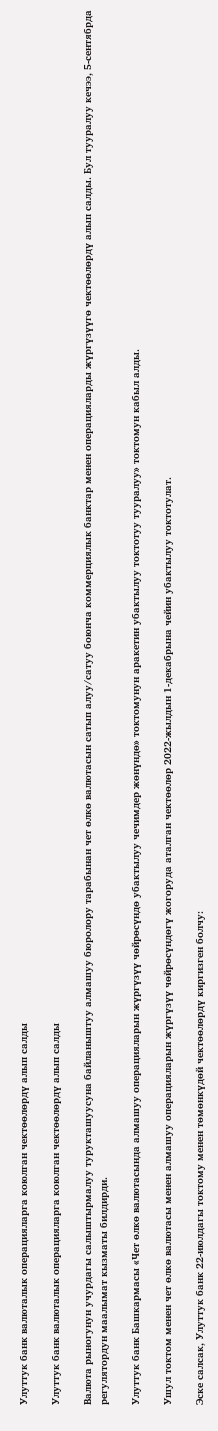Улуттук банк валюталык операцияларга коюлган чектөөлөрдү алып салды

Улуттук банк валюталык операцияларга коюлган чектөөлөрдү алып салды

Валюта рыногунун учурдагы салыштырмалуу турукташуусуна байланыштуу алмашуу бюролору тарабынан чет өлкө валютасын сатып алуу/сатуу боюнча коммерциялык банктар менен операцияларды жүргүзүүгө чектөөлөрдү алып салды. Бул тууралуу кечээ, 5-сентябрда регулятордун маалымат кызматы билдирди.

Улуттук банк Башкармасы «Чет өлкө валютасында алмашуу операцияларын жүргүзүү чөйрөсүндө убактылуу чечимдер жөнүндө» токтомунун аракетин убактылуу токтотуу тууралуу» токтомун кабыл алды.

Ушул токтом менен чет өлкө валютасы менен алмашуу операцияларын жүргүзүү чөйрөсүндөгү жогоруда аталган чектөөлөр 2022-жылдын 1-декабрына чейин убактылуу токтотулат.

Эске салсак, Улуттук банк 22-июлдагы токтому менен төмөнкүдөй чектөөлөрдү киргизген болчу: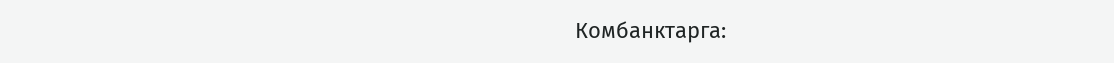Комбанктарга: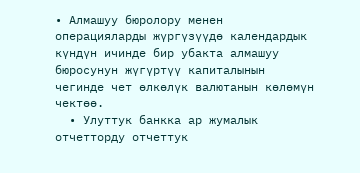• Алмашуу бюролору менен операцияларды жүргүзүүдө календардык күндүн ичинде бир убакта алмашуу бюросунун жүгүртүү капиталынын чегинде чет өлкөлүк валютанын көлөмүн чектөө.
  • Улуттук банкка ар жумалык отчетторду отчеттук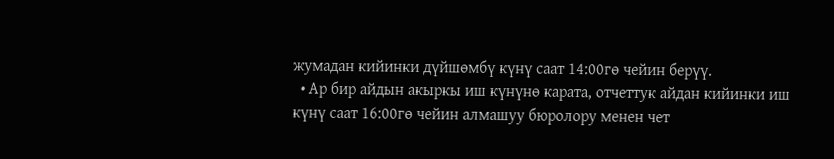жумадан кийинки дүйшөмбү күнү саат 14:00гө чейин берүү.
  • Ар бир айдын акыркы иш күнүнө карата, отчеттук айдан кийинки иш күнү саат 16:00гө чейин алмашуу бюролору менен чет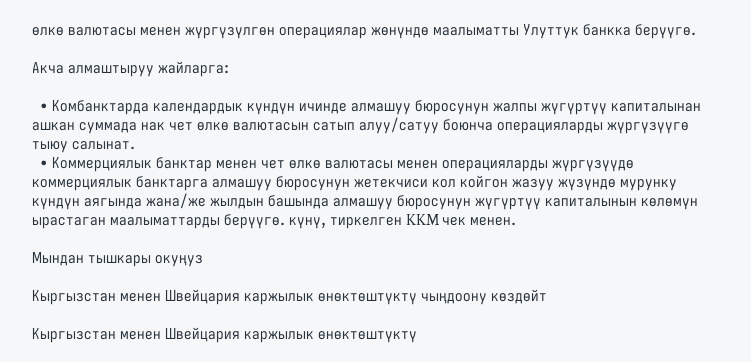өлкө валютасы менен жүргүзүлгөн операциялар жөнүндө маалыматты Улуттук банкка берүүгө.

Акча алмаштыруу жайларга:

  • Комбанктарда календардык күндүн ичинде алмашуу бюросунун жалпы жүгүртүү капиталынан ашкан суммада нак чет өлкө валютасын сатып алуу/сатуу боюнча операцияларды жүргүзүүгө тыюу салынат.
  • Коммерциялык банктар менен чет өлкө валютасы менен операцияларды жүргүзүүдө коммерциялык банктарга алмашуу бюросунун жетекчиси кол койгон жазуу жүзүндө мурунку күндүн аягында жана/же жылдын башында алмашуу бюросунун жүгүртүү капиталынын көлөмүн ырастаган маалыматтарды берүүгө. күнү, тиркелген KKM чек менен.

Мындан тышкары окуңуз

Кыргызстан менен Швейцария каржылык өнөктөштүктү чыңдоону көздөйт

Кыргызстан менен Швейцария каржылык өнөктөштүктү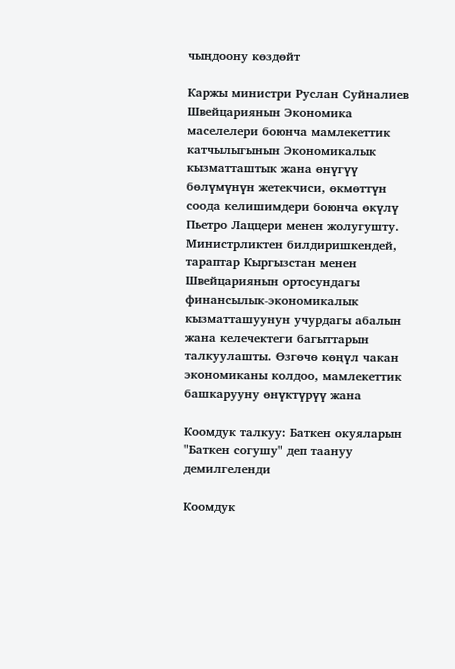чыңдоону көздөйт

Каржы министри Руслан Суйналиев Швейцариянын Экономика маселелери боюнча мамлекеттик катчылыгынын Экономикалык кызматташтык жана өнүгүү бөлүмүнүн жетекчиси, өкмөттүн соода келишимдери боюнча өкүлү Пьетро Лаццери менен жолугушту. Министрликтен билдиришкендей, тараптар Кыргызстан менен Швейцариянын ортосундагы финансылык-экономикалык кызматташуунун учурдагы абалын жана келечектеги багыттарын талкуулашты. Өзгөчө көңүл чакан экономиканы колдоо, мамлекеттик башкарууну өнүктүрүү жана

Коомдук талкуу: Баткен окуяларын "Баткен согушу" деп таануу демилгеленди

Коомдук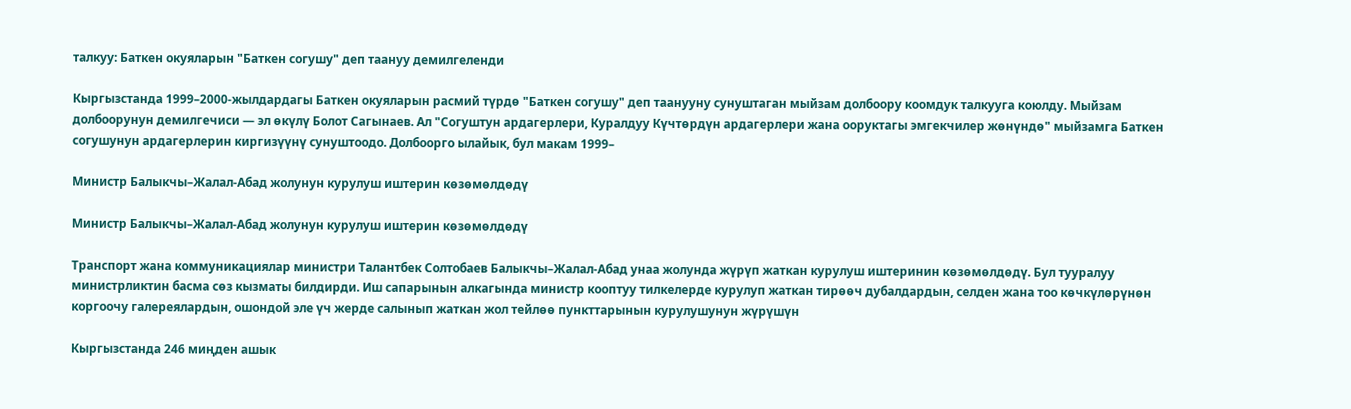талкуу: Баткен окуяларын "Баткен согушу" деп таануу демилгеленди

Кыргызстанда 1999–2000-жылдардагы Баткен окуяларын расмий түрдө "Баткен согушу" деп таанууну сунуштаган мыйзам долбоору коомдук талкууга коюлду. Мыйзам долбоорунун демилгечиси — эл өкүлү Болот Сагынаев. Ал "Согуштун ардагерлери, Куралдуу Күчтөрдүн ардагерлери жана ооруктагы эмгекчилер жөнүндө" мыйзамга Баткен согушунун ардагерлерин киргизүүнү сунуштоодо. Долбоорго ылайык, бул макам 1999–

Министр Балыкчы–Жалал-Абад жолунун курулуш иштерин көзөмөлдөдү

Министр Балыкчы–Жалал-Абад жолунун курулуш иштерин көзөмөлдөдү

Транспорт жана коммуникациялар министри Талантбек Солтобаев Балыкчы–Жалал-Абад унаа жолунда жүрүп жаткан курулуш иштеринин көзөмөлдөдү. Бул тууралуу министрликтин басма сөз кызматы билдирди. Иш сапарынын алкагында министр кооптуу тилкелерде курулуп жаткан тирөөч дубалдардын, селден жана тоо көчкүлөрүнөн коргоочу галереялардын, ошондой эле үч жерде салынып жаткан жол тейлөө пункттарынын курулушунун жүрүшүн

Кыргызстанда 246 миңден ашык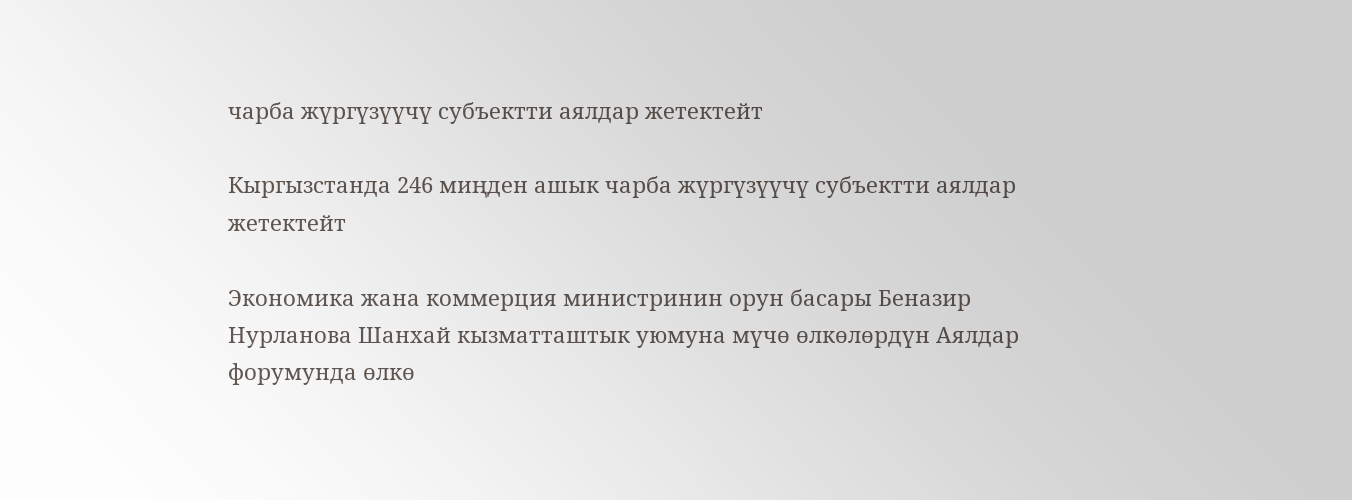чарба жүргүзүүчү субъектти аялдар жетектейт

Кыргызстанда 246 миңден ашык чарба жүргүзүүчү субъектти аялдар жетектейт

Экономика жана коммерция министринин орун басары Беназир Нурланова Шанхай кызматташтык уюмуна мүчө өлкөлөрдүн Аялдар форумунда өлкө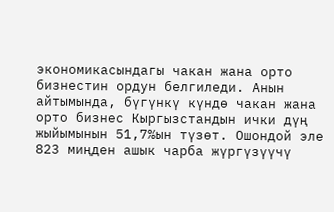экономикасындагы чакан жана орто бизнестин ордун белгиледи. Анын айтымында, бүгүнкү күндө чакан жана орто бизнес Кыргызстандын ички дүң жыйымынын 51,7%ын түзөт. Ошондой эле 823 миңден ашык чарба жүргүзүүчү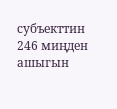субъекттин 246 миңден ашыгын